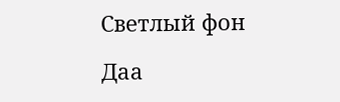Светлый фон

Даа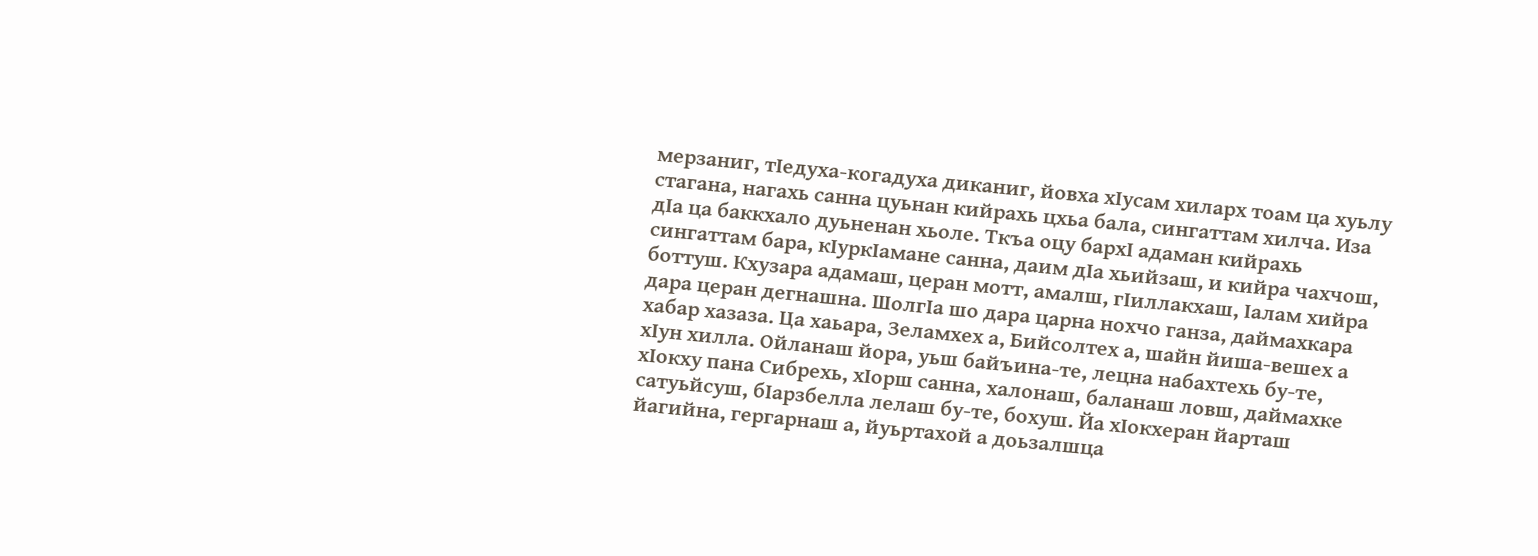мерзаниг, тIедуха-когадуха диканиг, йовха хIусам хиларх тоам ца хуьлу стагана, нагахь санна цуьнан кийрахь цхьа бала, сингаттам хилча. Иза дIа ца баккхало дуьненан хьоле. Ткъа оцу бархI адаман кийрахь сингаттам бара, кIуркIамане санна, даим дIа хьийзаш, и кийра чахчош, боттуш. Кхузара адамаш, церан мотт, амалш, гIиллакхаш, Iалам хийра дара церан дегнашна. ШолгIа шо дара царна нохчо ганза, даймахкара хабар хазаза. Ца хаьара, Зеламхех а, Бийсолтех а, шайн йиша-вешех а хIун хилла. Ойланаш йора, уьш байъина-те, лецна набахтехь бу-те, хIокху пана Сибрехь, хIорш санна, халонаш, баланаш ловш, даймахке сатуьйсуш, бIарзбелла лелаш бу-те, бохуш. Йа хIокхеран йарташ йагийна, гергарнаш а, йуьртахой а доьзалшца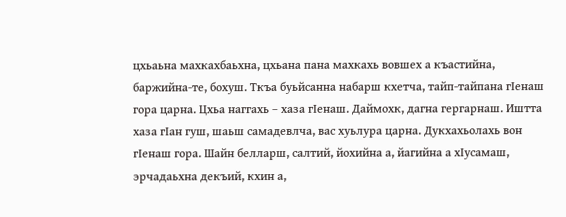цхьаьна махкахбаьхна, цхьана пана махкахь вовшех а къастийна, баржийна-те, бохуш. Ткъа буьйсанна набарш кхетча, тайп-тайпана гIенаш гора царна. Цхьа наггахь – хаза гIeнaш. Даймохк, дагна гергарнаш. Иштта хаза гIан гуш, шаьш самадевлча, вас хуьлура царна. Дукхахьолахь вон гIенаш гора. Шайн белларш, салтий, йохийна а, йагийна а хIусамаш, эрчадаьхна декъий, кхин а,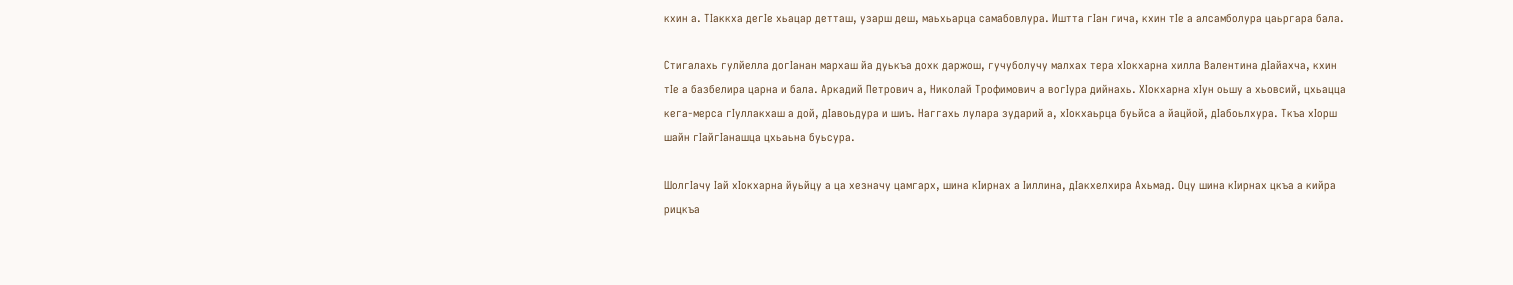кхин а. ТIаккха дегIе хьацар детташ, узарш деш, маьхьарца самабовлура. Иштта гIан гича, кхин тIе а алсамболура цаьргара бала.

Стигалахь гулйелла догIанан мархаш йа дуькъа дохк даржош, гучуболучу малхах тера хIокхарна хилла Валентина дIайахча, кхин тIе а базбелира царна и бала. Аркадий Петрович а, Николай Трофимович а вогIура дийнахь. ХIокхарна хIун оьшу а хьовсий, цхьацца кега-мерса гIуллакхаш а дой, дIавоьдура и шиъ. Наггахь лулара зударий а, хIокхаьрца буьйса а йацйой, дIабоьлхура. Ткъа хIорш шайн гIайгIанашца цхьаьна буьсура.

ШолгIачу Iай хIокхарна йуьйцу а ца хезначу цамгарх, шина кIирнах а Iиллина, дIакхелхира Ахьмад. Оцу шина кIирнах цкъа а кийра рицкъа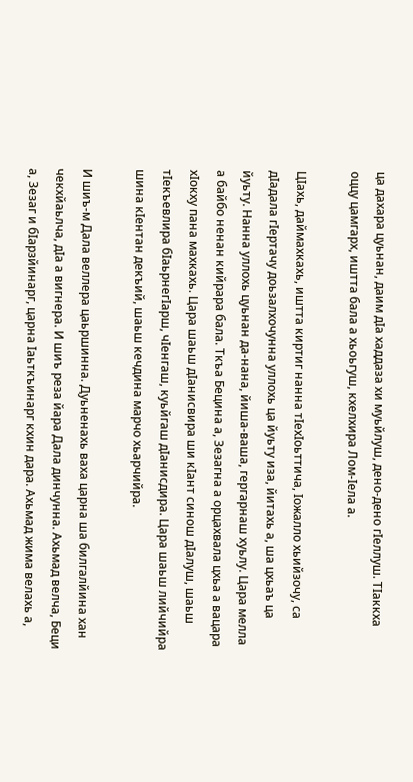ца дахара цуьнан, даим дIа хаддаза хи муьйлуш, дено-дено гIеллуш. ТIаккха оццу цамгарх, иштта бала а хьоьгуш, кхелхира Лом-Iела а.

ЦIахь, даймахкахь, иштта киртиг нанна тIехIоьттича, Iожалло хьийзочу, са дIадала гIертачу доьзалхочунна уллохь ца йуьту иза, йитахь а, ша цхьаъ ца йуьту. Нанна уллохь цуьнан да-нана, йиша-ваша, гергарнаш хуьлу. Цара мелла а байбо ненан кийрара бала. Ткъа Бецина а, Зезагна а орцахвала цхьа а вацара хIокху пана махкахь. Цара шаьш дIанисвира ши кIант синош дIалуш, шаьш тIекъевлира бIаьрнегIарш, чIенгаш, куьйгаш дIанисдира. Цара шаьш лийчийра шина кIентан декъий, шаьш кечдина марчо хьарчийра.

И шиъ-м Дала веллера цаьршинна. Дуьненахь ваха царна ша билгалйина хан чекхйаьлча, дIа а вигнера. И шиъ реза йара Дала динчунна. Ахьмад велча, Беци а, Зезаг и бIарзйинарг, царна Iаьткъинарг кхин дара. Ахьмад жима велахь а,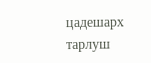цадешарх тарлуш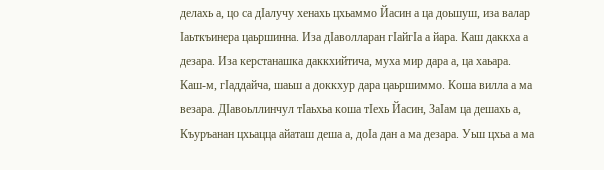делахь а, цо са дIалучу хенахь цхьаммо Йасин а ца доьшуш, иза валар Iаьткъинера цаьршинна. Иза дIаволларан гIайгIа а йара. Каш даккха а дезара. Иза керстанашка даккхийтича, муха мир дара а, ца хаьара. Каш-м, гIаддайча, шаьш а доккхур дара цаьршиммо. Коша вилла а ма везара. ДIавоьллинчул тIаьхьа коша тIехь Йасин, ЗаIам ца дешахь а, Къуръанан цхьацца айаташ деша а, доIа дан а ма дезара. Уьш цхьа а ма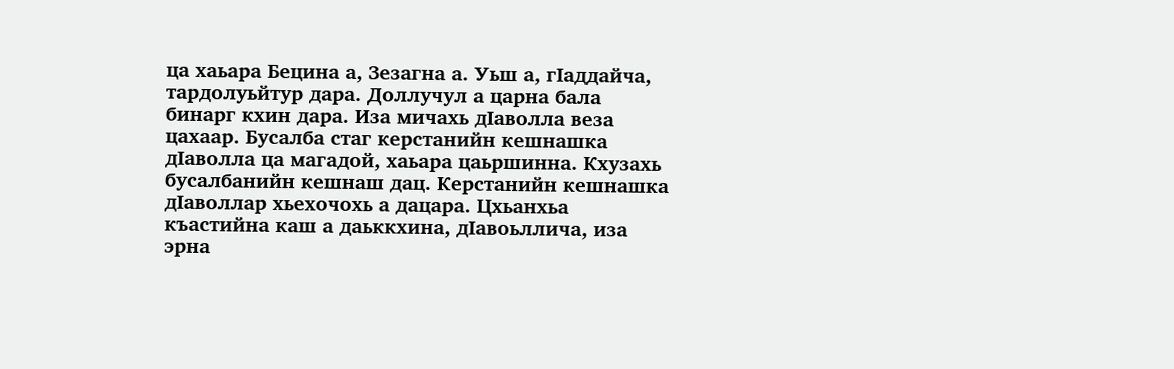ца хаьара Бецина а, Зезагна а. Уьш а, гIаддайча, тардолуьйтур дара. Доллучул а царна бала бинарг кхин дара. Иза мичахь дIаволла веза цахаар. Бусалба стаг керстанийн кешнашка дIаволла ца магадой, хаьара цаьршинна. Кхузахь бусалбанийн кешнаш дац. Керстанийн кешнашка дIаволлар хьехочохь а дацара. Цхьанхьа къастийна каш а даьккхина, дIавоьллича, иза эрна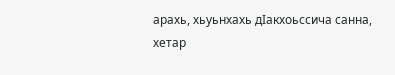арахь, хьуьнхахь дIакхоьссича санна, хетар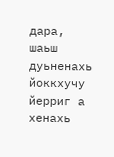дара, шаьш дуьненахь йоккхучу йерриг а хенахь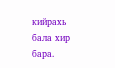кийрахь бала хир бара.